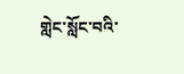གླེང་སློང་བའི་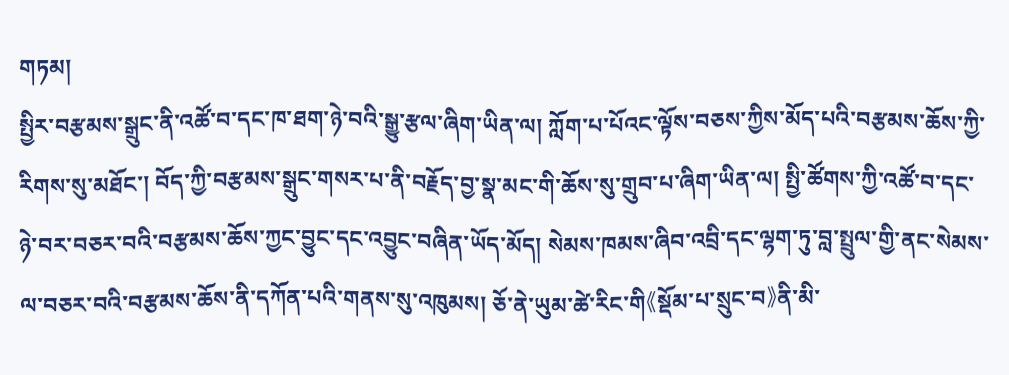གཏམ།
སྤྱིར་བརྩམས་སྒྲུང་ནི་འཚོ་བ་དང་ཁ་ཐག་ཉེ་བའི་སྒྱུ་རྩལ་ཞིག་ཡིན་ལ། ཀློག་པ་པོའང་ལྟོས་བཅས་ཀྱིས་མོད་པའི་བརྩམས་ཆོས་ཀྱི་རིགས་སུ་མཐོང་། བོད་ཀྱི་བརྩམས་སྒྲུང་གསར་པ་ནི་བརྗོད་བྱ་སྣ་མང་གི་ཆོས་སུ་གྲུབ་པ་ཞིག་ཡིན་ལ། སྤྱི་ཚོགས་ཀྱི་འཚོ་བ་དང་ཉེ་བར་བཅར་བའི་བརྩམས་ཆོས་ཀྱང་བྱུང་དང་འབྱུང་བཞིན་ཡོད་མོད། སེམས་ཁམས་ཞིབ་འབྲི་དང་ལྷག་ཏུ་བླ་སྤྲུལ་གྱི་ནང་སེམས་ལ་བཅར་བའི་བརྩམས་ཆོས་ནི་དཀོན་པའི་གནས་སུ་འཁུམས། ཅོ་ནེ་ཡུམ་ཚེ་རིང་གི《སྡོམ་པ་སྲུང་བ》ནི་མི་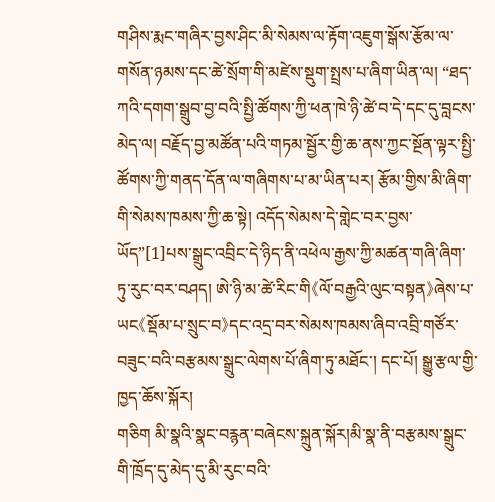གཤིས་རྨང་གཞིར་བྱས་ཤིང་མི་སེམས་ལ་རྟོག་འཇུག་སྒོས་རྩོམ་ལ་གསོན་ཉམས་དང་ཚེ་སྲོག་གི་མཛེས་སྡུག་སྤྲས་པ་ཞིག་ཡིན་ལ། “ཐད་ཀའི་དགག་སྒྲུབ་བྱ་བའི་སྤྱི་ཚོགས་ཀྱི་ཕན་ཁེ་ཉི་ཚེ་བ་དེ་དང་དུ་བླངས་མེད་ལ། བརྗོད་བྱ་མཚོན་པའི་གཏམ་སྦྱོར་གྱི་ཆ་ནས་ཀྱང་སྔོན་ལྟར་སྤྱི་ཚོགས་ཀྱི་གནད་དོན་ལ་གཞིགས་པ་མ་ཡིན་པར། རྩོམ་གྱིས་མི་ཞིག་གི་སེམས་ཁམས་ཀྱི་ཆ་སྟེ། འདོད་སེམས་དེ་གླེང་བར་བྱས་ཡོད”[1]པས་སྒྲུང་འབྲིང་དེ་ཉིད་ནི་འཕེལ་རྒྱས་ཀྱི་མཚན་གཞི་ཞིག་ཏུ་རུང་བར་བཤད། ཨེ་ཉི་མ་ཚེ་རིང་གི《ལོ་བརྒྱའི་ལུང་བསྟན》ཞེས་པ་ཡང《སྡོམ་པ་སྲུང་བ》དང་འདྲ་བར་སེམས་ཁམས་ཞིབ་འབྲི་གཙོར་བཟུང་བའི་བརྩམས་སྒྲུང་ལེགས་པོ་ཞིག་ཏུ་མཐོང་། དང་པོ། སྒྱུ་རྩལ་གྱི་ཁྱད་ཆོས་སྐོར།
གཅིག མི་སྣའི་སྣང་བརྙན་བཞེངས་སྐྲུན་སྐོར།མི་སྣ་ནི་བརྩམས་སྒྲུང་གི་ཁྲོད་དུ་མེད་དུ་མི་རུང་བའི་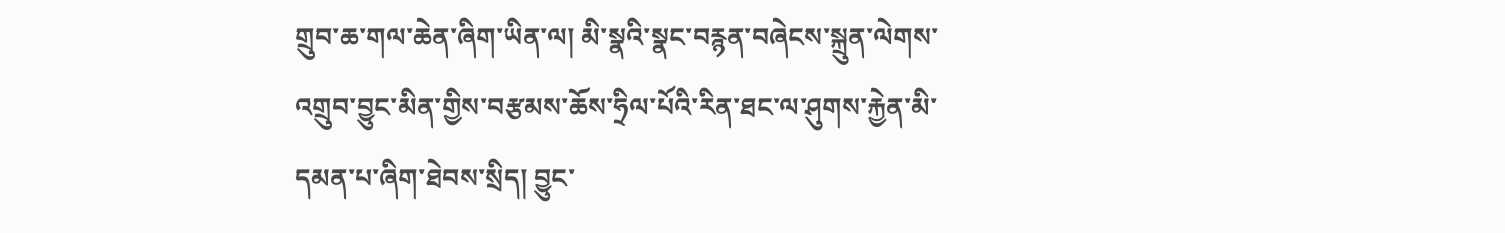གྲུབ་ཆ་གལ་ཆེན་ཞིག་ཡིན་ལ། མི་སྣའི་སྣང་བརྙན་བཞེངས་སྐྲུན་ལེགས་འགྲུབ་བྱུང་མིན་གྱིས་བརྩམས་ཆོས་ཧྲིལ་པོའི་རིན་ཐང་ལ་ཤུགས་རྐྱེན་མི་དམན་པ་ཞིག་ཐེབས་སྲིད། བྱུང་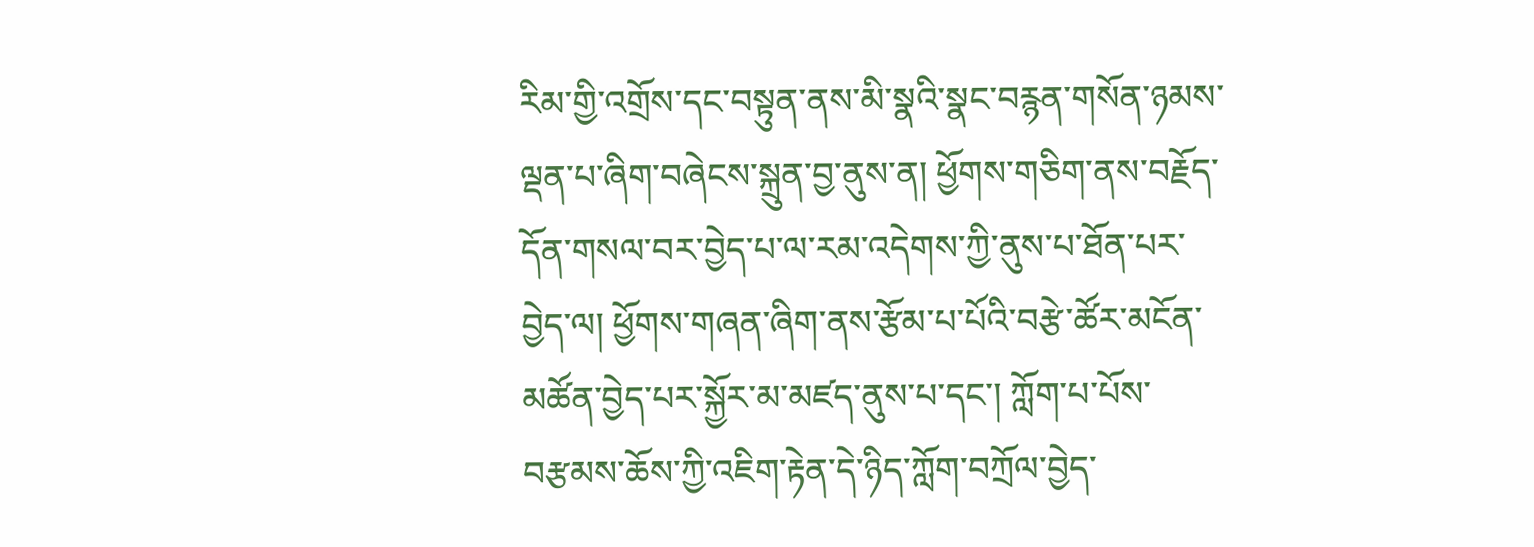རིམ་གྱི་འགྲོས་དང་བསྟུན་ནས་མི་སྣའི་སྣང་བརྙན་གསོན་ཉམས་ལྡན་པ་ཞིག་བཞེངས་སྐྲུན་བྱ་ནུས་ན། ཕྱོགས་གཅིག་ནས་བརྗོད་དོན་གསལ་བར་བྱེད་པ་ལ་རམ་འདེགས་ཀྱི་ནུས་པ་ཐོན་པར་བྱེད་ལ། ཕྱོགས་གཞན་ཞིག་ནས་རྩོམ་པ་པོའི་བརྩེ་ཚོར་མངོན་མཚོན་བྱེད་པར་སྐྱོར་མ་མཛད་ནུས་པ་དང་། ཀློག་པ་པོས་བརྩམས་ཆོས་ཀྱི་འཇིག་རྟེན་དེ་ཉིད་ཀློག་བཀྲོལ་བྱེད་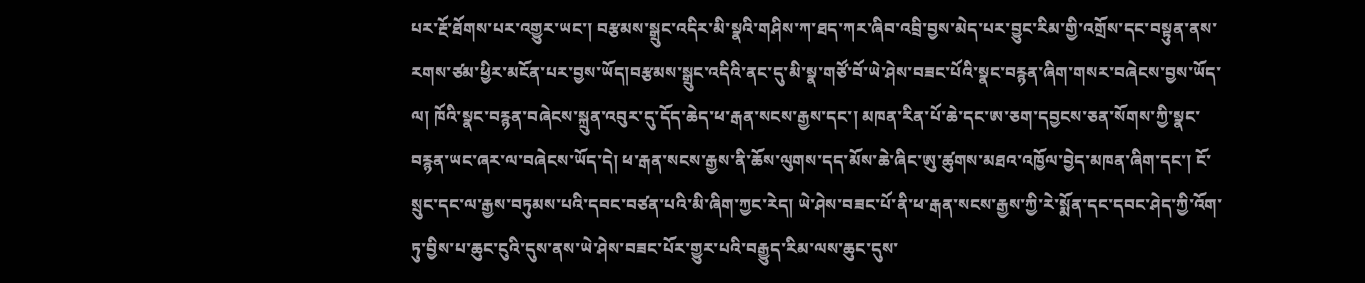པར་རྔོ་ཐོགས་པར་འགྱུར་ཡང་། བརྩམས་སྒྲུང་འདིར་མི་སྣའི་གཤིས་ཀ་ཐད་ཀར་ཞིབ་འབྲི་བྱས་མེད་པར་བྱུང་རིམ་གྱི་འགྲོས་དང་བསྟུན་ནས་རགས་ཙམ་ཕྱིར་མངོན་པར་བྱས་ཡོད།བརྩམས་སྒྲུང་འདིའི་ནང་དུ་མི་སྣ་གཙོ་བོ་ཡེ་ཤེས་བཟང་པོའི་སྣང་བརྙན་ཞིག་གསར་བཞེངས་བྱས་ཡོད་ལ། ཁོའི་སྣང་བརྙན་བཞེངས་སྐྲུན་འབུར་དུ་དོད་ཆེད་ཕ་རྒན་སངས་རྒྱས་དང་། མཁན་རིན་པོ་ཆེ་དང་ཨ་ཅག་དབྱངས་ཅན་སོགས་ཀྱི་སྣང་བརྙན་ཡང་ཞར་ལ་བཞེངས་ཡོད་དེ། ཕ་རྒན་སངས་རྒྱས་ནི་ཆོས་ལུགས་དད་མོས་ཆེ་ཞིང་ཨུ་ཚུགས་མཐའ་འཁྱོལ་བྱེད་མཁན་ཞིག་དང་། ངོ་སྲུང་དང་ལ་རྒྱས་བཏུམས་པའི་དབང་བཙན་པའི་མི་ཞིག་ཀྱང་རེད། ཡེ་ཤེས་བཟང་པོ་ནི་ཕ་རྒན་སངས་རྒྱས་ཀྱི་རེ་སྨོན་དང་དབང་ཤེད་ཀྱི་འོག་ཏུ་བྱིས་པ་ཆུང་ངུའི་དུས་ནས་ཡེ་ཤེས་བཟང་པོར་གྱུར་པའི་བརྒྱུད་རིམ་ལས་ཆུང་དུས་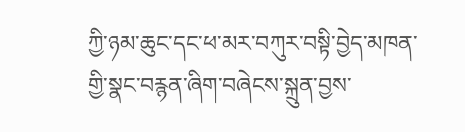ཀྱི་ཉམ་ཆུང་དང་ཕ་མར་བཀུར་བསྟི་བྱེད་མཁན་གྱི་སྣང་བརྙན་ཞིག་བཞེངས་སྐྲུན་བྱས་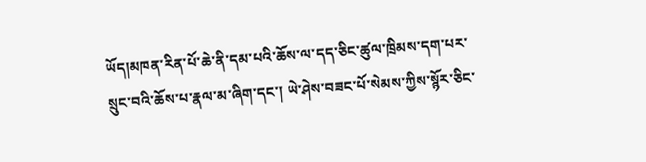ཡོད།མཁན་རིན་པོ་ཆེ་ནི་དམ་པའི་ཆོས་ལ་དད་ཅིང་ཚུལ་ཁྲིམས་དག་པར་སྲུང་བའི་ཆོས་པ་རྣལ་མ་ཞིག་དང་། ཡེ་ཤེས་བཟང་པོ་སེམས་ཀྱིས་སྙོར་ཅིང་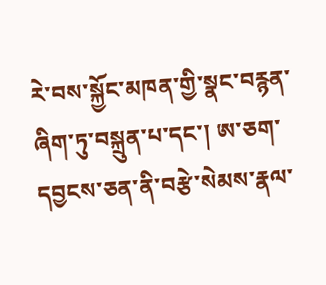རེ་བས་སྐྱོང་མཁན་གྱི་སྣང་བརྙན་ཞིག་ཏུ་བསྐྲུན་པ་དང་། ཨ་ཅག་དབྱངས་ཅན་ནི་བརྩེ་སེམས་རྣལ་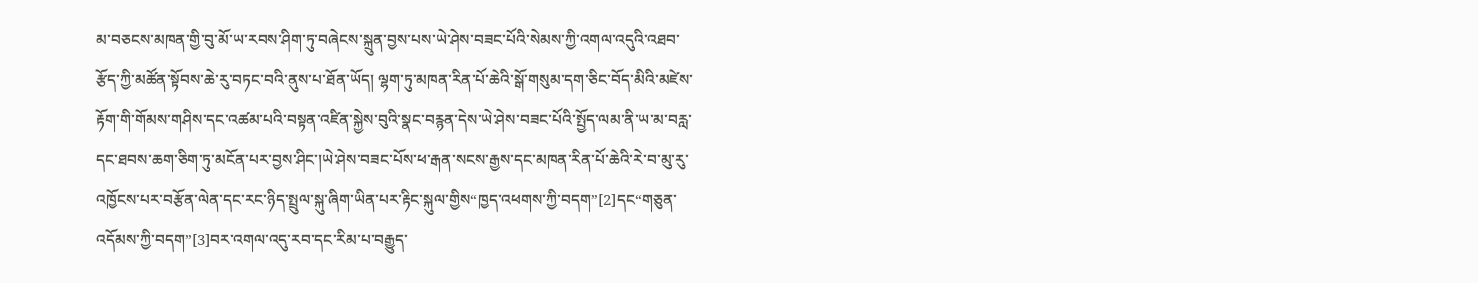མ་བཅངས་མཁན་གྱི་བུ་མོ་ཡ་རབས་ཤིག་ཏུ་བཞེངས་སྐྲུན་བྱས་པས་ཡེ་ཤེས་བཟང་པོའི་སེམས་ཀྱི་འགལ་འདུའི་འཐབ་རྩོད་ཀྱི་མཚོན་སྟོབས་ཆེ་རུ་བཏང་བའི་ནུས་པ་ཐོན་ཡོད། ལྷག་ཏུ་མཁན་རིན་པོ་ཆེའི་སྒོ་གསུམ་དག་ཅིང་བོད་མིའི་མཛེས་རྟོག་གི་གོམས་གཤིས་དང་འཚམ་པའི་བསྟན་འཛིན་སྐྱེས་བུའི་སྣང་བརྙན་དེས་ཡེ་ཤེས་བཟང་པོའི་སྤྱོད་ལམ་ནི་ཡ་མ་བརླ་དང་ཐབས་ཆག་ཅིག་ཏུ་མངོན་པར་བྱས་ཤིང་།ཡེ་ཤེས་བཟང་པོས་ཕ་རྒན་སངས་རྒྱས་དང་མཁན་རིན་པོ་ཆེའི་རེ་བ་མུ་རུ་འཁྱོངས་པར་བརྩོན་ལེན་དང་རང་ཉིད་སྤྲུལ་སྐུ་ཞིག་ཡིན་པར་རྟིང་སྐུལ་གྱིས“ཁྱད་འཕགས་ཀྱི་བདག”[2]དང“གཅུན་འདོམས་ཀྱི་བདག”[3]བར་འགལ་འདུ་རབ་དང་རིམ་པ་བརྒྱུད་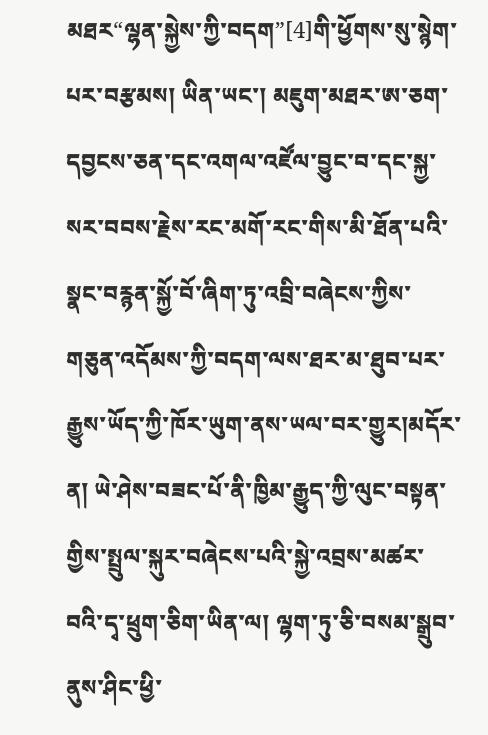མཐར“ལྷན་སྐྱེས་ཀྱི་བདག”[4]གི་ཕྱོགས་སུ་སྙེག་པར་བརྩམས། ཡིན་ཡང་། མཇུག་མཐར་ཨ་ཅག་དབྱངས་ཅན་དང་འགལ་འཛོལ་བྱུང་བ་དང་སྐྱ་སར་བབས་རྗེས་རང་མགོ་རང་གིས་མི་ཐོན་པའི་སྣང་བརྙན་སྐྱོ་བོ་ཞིག་ཏུ་འབྲི་བཞེངས་ཀྱིས་གཅུན་འདོམས་ཀྱི་བདག་ལས་ཐར་མ་ཐུབ་པར་རྒྱུས་ཡོད་ཀྱི་ཁོར་ཡུག་ནས་ཡལ་བར་གྱུར།མདོར་ན། ཡེ་ཤེས་བཟང་པོ་ནི་ཁྱིམ་རྒྱུད་ཀྱི་ལུང་བསྟན་གྱིས་སྤྲུལ་སྐུར་བཞེངས་པའི་སྐྱེ་འབྲས་མཚར་བའི་དྭ་ཕྲུག་ཅིག་ཡིན་ལ། ལྷག་ཏུ་ཅི་བསམ་སྒྲུབ་ནུས་ཤིང་ཕྱི་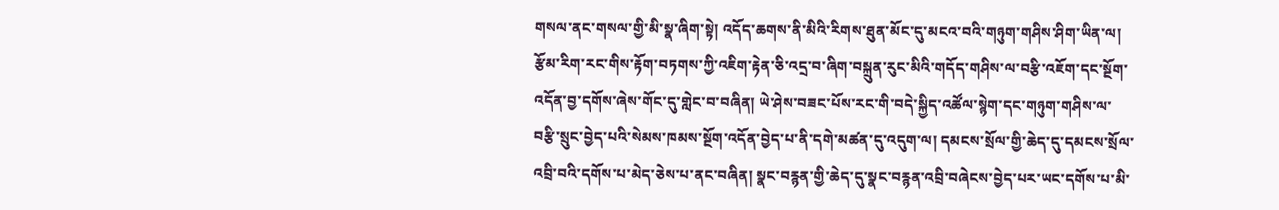གསལ་ནང་གསལ་གྱི་མི་སྣ་ཞིག་སྟེ། འདོད་ཆགས་ནི་མིའི་རིགས་ཐུན་མོང་དུ་མངའ་བའི་གཉུག་གཤིས་ཤིག་ཡིན་ལ། རྩོམ་རིག་རང་གིས་རྟོག་བཏགས་ཀྱི་འཇིག་རྟེན་ཅི་འདྲ་བ་ཞིག་བསྐྲུན་རུང་མིའི་གདོད་གཤིས་ལ་བརྩི་འཇོག་དང་སྔོག་འདོན་བྱ་དགོས་ཞེས་གོང་དུ་གླེང་བ་བཞིན། ཡེ་ཤེས་བཟང་པོས་རང་གི་བདེ་སྐྱིད་འཚོལ་སྙེག་དང་གཉུག་གཤིས་ལ་བརྩི་སྲུང་བྱེད་པའི་སེམས་ཁམས་སྔོག་འདོན་བྱེད་པ་ནི་དགེ་མཚན་དུ་འདུག་ལ། དམངས་སྲོལ་གྱི་ཆེད་དུ་དམངས་སྲོལ་འབྲི་བའི་དགོས་པ་མེད་ཅེས་པ་ནང་བཞིན། སྣང་བརྙན་གྱི་ཆེད་དུ་སྣང་བརྙན་འབྲི་བཞེངས་བྱེད་པར་ཡང་དགོས་པ་མི་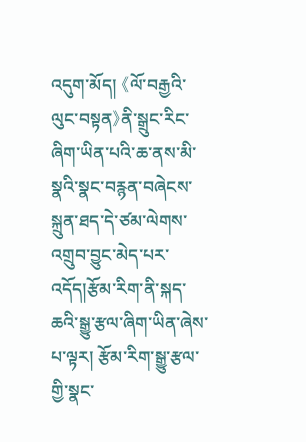འདུག་མོད། 《ལོ་བརྒྱའི་ལུང་བསྟན》ནི་སྒྲུང་རིང་ཞིག་ཡིན་པའི་ཆ་ནས་མི་སྣའི་སྣང་བརྙན་བཞེངས་སྐྲུན་ཐད་དེ་ཙམ་ལེགས་འགྲུབ་བྱུང་མེད་པར་འདོད།རྩོམ་རིག་ནི་སྐད་ཆའི་སྒྱུ་རྩལ་ཞིག་ཡིན་ཞེས་པ་ལྟར། རྩོམ་རིག་སྒྱུ་རྩལ་གྱི་སྣང་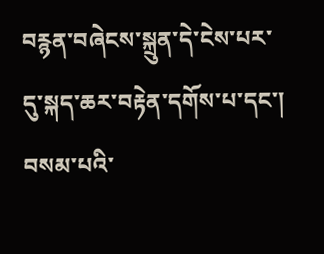བརྙན་བཞེངས་སྐྲུན་དེ་ངེས་པར་དུ་སྐད་ཆར་བརྟེན་དགོས་པ་དང་། བསམ་པའི་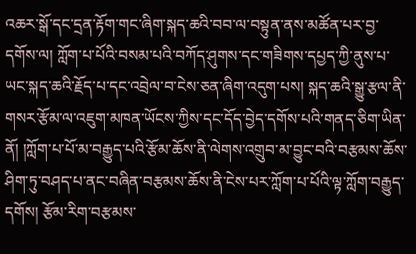འཆར་སྒོ་དང་དྲན་རྟོག་གང་ཞིག་སྐད་ཆའི་བབ་ལ་བསྟུན་ནས་མཚོན་པར་བྱ་དགོས་ལ། ཀློག་པ་པོའི་བསམ་པའི་བཀོད་ཤུགས་དང་གཟིགས་དཔྱད་ཀྱི་ནུས་པ་ཡང་སྐད་ཆའི་རྗོད་པ་དང་འབྲེལ་བ་ངེས་ཅན་ཞིག་འདུག་པས། སྐད་ཆའི་སྒྱུ་རྩལ་ནི་གསར་རྩོམ་ལ་འཇུག་མཁན་ཡོངས་ཀྱིས་དང་དོད་བྱེད་དགོས་པའི་གནད་ཅིག་ཡིན་ནོ། །ཀློག་པ་པོ་མ་བརྒྱུད་པའི་རྩོམ་ཆོས་ནི་ལེགས་འགྲུབ་མ་བྱུང་བའི་བརྩམས་ཆོས་ཤིག་ཏུ་བཤད་པ་ནང་བཞིན་བརྩམས་ཆོས་ནི་ངེས་པར་ཀློག་པ་པོའི་ལྟ་ཀློག་བརྒྱུད་དགོས། རྩོམ་རིག་བརྩམས་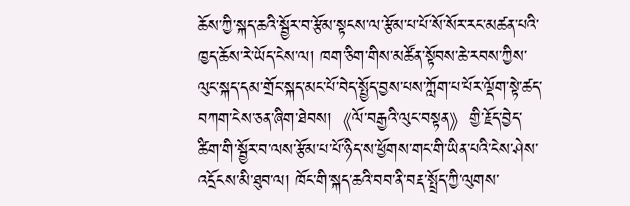ཆོས་ཀྱི་སྐད་ཆའི་སྦྱོར་བ་རྩོམ་སྟངས་ལ་རྩོམ་པ་པོ་སོ་སོར་རང་མཚན་པའི་ཁྱད་ཆོས་རེ་ཡོད་ངེས་ལ། ཁག་ཅིག་གིས་མཚོན་སྟོབས་ཆེ་རབས་ཀྱིས་ལུང་སྐད་དམ་གྲོང་སྐད་མང་པོ་བེད་སྤྱོད་བྱས་པས་ཀློག་པ་པོར་ལྡོག་སྟེ་ཚད་བཀག་ངེས་ཅན་ཞིག་ཐེབས།《ལོ་བརྒྱའི་ལུང་བསྟན》གྱི་རྗོད་བྱེད་ཚིག་གི་སྦྱོར་བ་ལས་རྩོམ་པ་པོ་ཉིད་ས་ཕྱོགས་གང་གི་ཡིན་པའི་ངེས་ཤེས་འདྲོངས་མི་ཐུབ་ལ། ཁོང་གི་སྐད་ཆའི་བབ་ནི་བརྡ་སྤྲོད་ཀྱི་ལུགས་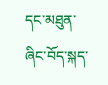དང་མཐུན་ཞིང་བོད་སྐད་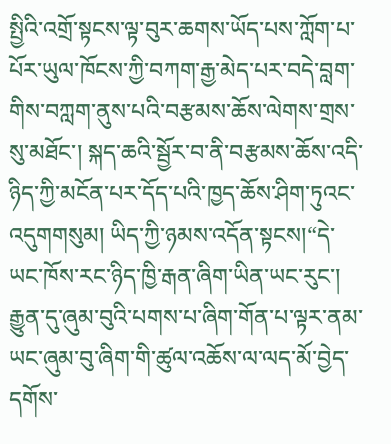སྤྱིའི་འགྲོ་སྟངས་ལྟ་བུར་ཆགས་ཡོད་པས་ཀློག་པ་པོར་ཡུལ་ཁོངས་ཀྱི་བཀག་རྒྱ་མེད་པར་བདེ་བླག་གིས་བཀླག་ནུས་པའི་བརྩམས་ཆོས་ལེགས་གྲས་སུ་མཐོང་། སྐད་ཆའི་སྦྱོར་བ་ནི་བརྩམས་ཆོས་འདི་ཉིད་ཀྱི་མངོན་པར་དོད་པའི་ཁྱད་ཆོས་ཤིག་ཏུའང་འདུགགསུམ། ཡིད་ཀྱི་ཉམས་འདོན་སྟངས།“དེ་ཡང་ཁོས་རང་ཉིད་ཁྱི་རྒན་ཞིག་ཡིན་ཡང་རུང་། རྒྱུན་དུ་ཞུམ་བུའི་པགས་པ་ཞིག་གོན་པ་ལྟར་ནམ་ཡང་ཞུམ་བུ་ཞིག་གི་ཚུལ་འཆོས་ལ་ལད་མོ་བྱེད་དགོས་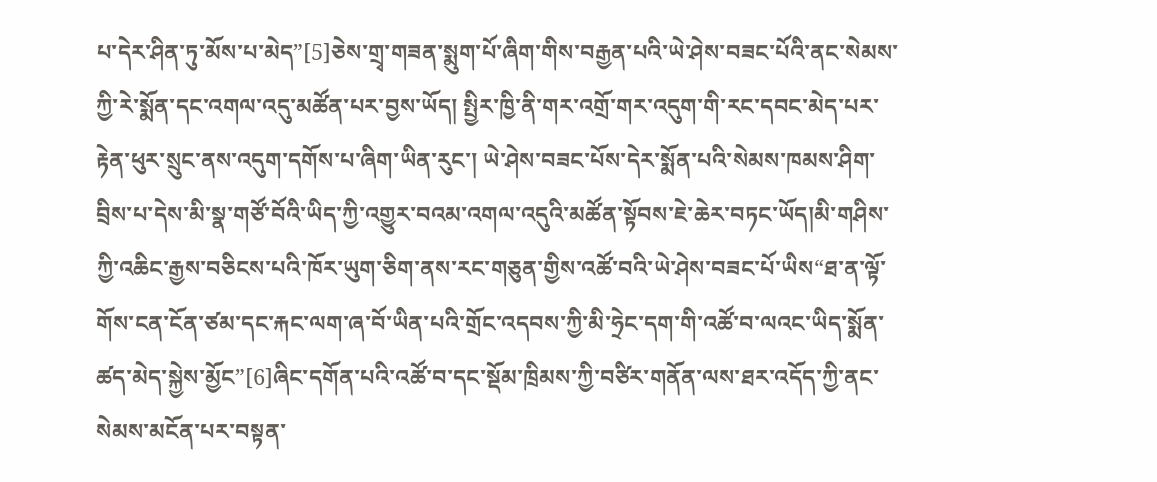པ་དེར་ཤིན་ཏུ་མོས་པ་མེད”[5]ཅེས་གྲྭ་གཟན་སྨུག་པོ་ཞིག་གིས་བརྒྱན་པའི་ཡེ་ཤེས་བཟང་པོའི་ནང་སེམས་ཀྱི་རེ་སྨོན་དང་འགལ་འདུ་མཚོན་པར་བྱས་ཡོད། སྤྱིར་ཁྱི་ནི་གར་འགྲོ་གར་འདུག་གི་རང་དབང་མེད་པར་རྟེན་ཕུར་སྲུང་ནས་འདུག་དགོས་པ་ཞིག་ཡིན་རུང་། ཡེ་ཤེས་བཟང་པོས་དེར་སྨོན་པའི་སེམས་ཁམས་ཤིག་བྲིས་པ་དེས་མི་སྣ་གཙོ་བོའི་ཡིད་ཀྱི་འགྱུར་བའམ་འགལ་འདུའི་མཚོན་སྟོབས་ཇེ་ཆེར་བཏང་ཡོད།མི་གཤིས་ཀྱི་འཆིང་རྒྱས་བཅིངས་པའི་ཁོར་ཡུག་ཅིག་ནས་རང་གཅུན་གྱིས་འཚོ་བའི་ཡེ་ཤེས་བཟང་པོ་ཡིས“ཐ་ན་ལྟོ་གོས་ངན་ངོན་ཙམ་དང་རྐང་ལག་ཞ་བོ་ཡིན་པའི་གྲོང་འདབས་ཀྱི་མི་ཧྲེང་དག་གི་འཚོ་བ་ལའང་ཡིད་སྨོན་ཚད་མེད་སྐྱེས་མྱོང”[6]ཞིང་དགོན་པའི་འཚོ་བ་དང་སྡོམ་ཁྲིམས་ཀྱི་བཙིར་གནོན་ལས་ཐར་འདོད་ཀྱི་ནང་སེམས་མངོན་པར་བསྟན་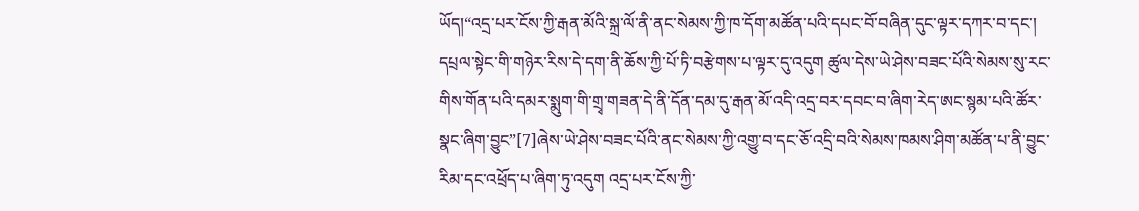ཡོད།“འདྲ་པར་ངོས་ཀྱི་རྒན་མོའི་སྐྲ་ལོ་ནི་ནང་སེམས་ཀྱི་ཁ་དོག་མཚོན་པའི་དཔང་བོ་བཞིན་དུང་ལྟར་དཀར་བ་དང་། དཔྲལ་སྟེང་གི་གཉེར་རིས་དེ་དག་ནི་ཆོས་ཀྱི་པོ་ཏི་བརྩེགས་པ་ལྟར་དུ་འདུག ཚུལ་དེས་ཡེ་ཤེས་བཟང་པོའི་སེམས་སུ་རང་གིས་གོན་པའི་དམར་སྨུག་གི་གྲྭ་གཟན་དེ་ནི་དོན་དམ་དུ་རྒན་མོ་འདི་འདྲ་བར་དབང་བ་ཞིག་རེད་ཨང་སྙམ་པའི་ཚོར་སྣང་ཞིག་བྱུང”[7]ཞེས་ཡེ་ཤེས་བཟང་པོའི་ནང་སེམས་ཀྱི་འགྱུ་བ་དང་ཅོ་འདྲི་བའི་སེམས་ཁམས་ཤིག་མཚོན་པ་ནི་བྱུང་རིམ་དང་འཕྲོད་པ་ཞིག་ཏུ་འདུག འདྲ་པར་ངོས་ཀྱི་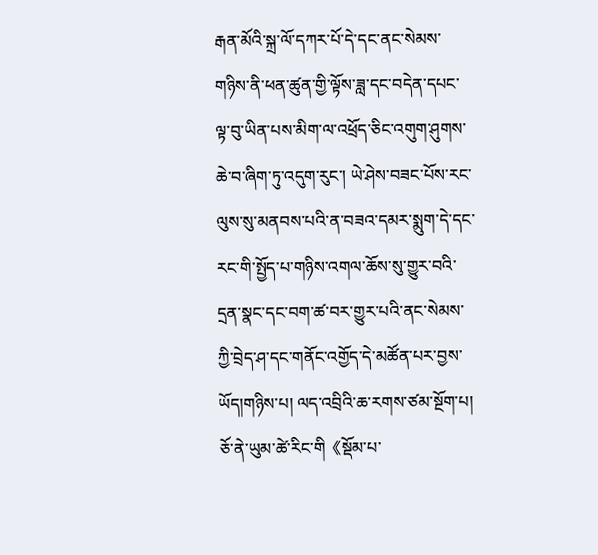རྒན་མོའི་སྐྲ་ལོ་དཀར་པོ་དེ་དང་ནང་སེམས་གཉིས་ནི་ཕན་ཚུན་གྱི་ལྟོས་ཟླ་དང་བདེན་དཔང་ལྟ་བུ་ཡིན་པས་མིག་ལ་འཕྲོད་ཅིང་འགུག་ཤུགས་ཆེ་བ་ཞིག་ཏུ་འདུག་རུང་། ཡེ་ཤེས་བཟང་པོས་རང་ལུས་སུ་མནབས་པའི་ན་བཟའ་དམར་སྨུག་དེ་དང་རང་གི་སྤྱོད་པ་གཉིས་འགལ་ཆོས་སུ་གྱུར་བའི་དྲན་སྣང་དང་བག་ཚ་བར་གྱུར་པའི་ནང་སེམས་ཀྱི་བྲེད་ཤ་དང་གནོང་འགྱོད་དེ་མཚོན་པར་བྱས་ཡོད།གཉིས་པ། ལད་འབྲིའི་ཆ་རགས་ཙམ་སྔོག་པ།
ཅོ་ནེ་ཡུམ་ཚེ་རིང་གི《སྡོམ་པ་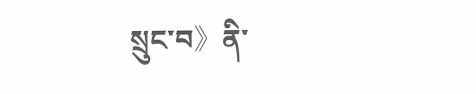སྲུང་བ》ནི་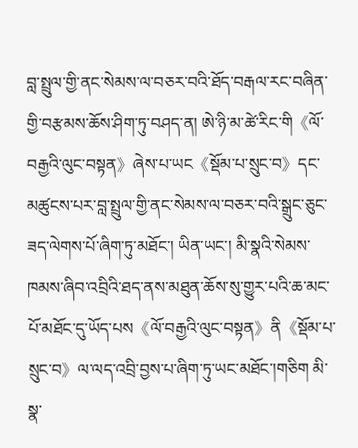བླ་སྤྲུལ་གྱི་ནང་སེམས་ལ་བཅར་བའི་ཐོད་བརྒལ་རང་བཞིན་གྱི་བརྩམས་ཆོས་ཤིག་ཏུ་བཤད་ན། ཨེ་ཉི་མ་ཚེ་རིང་གི《ལོ་བརྒྱའི་ལུང་བསྟན》ཞེས་པ་ཡང《སྡོམ་པ་སྲུང་བ》དང་མཚུངས་པར་བླ་སྤྲུལ་གྱི་ནང་སེམས་ལ་བཅར་བའི་སྒྲུང་ཅུང་ཟད་ལེགས་པོ་ཞིག་ཏུ་མཐོང་། ཡིན་ཡང་། མི་སྣའི་སེམས་ཁམས་ཞིབ་འབྲིའི་ཐད་ནས་མཐུན་ཆོས་སུ་གྱུར་པའི་ཆ་མང་པོ་མཐོང་དུ་ཡོད་པས《ལོ་བརྒྱའི་ལུང་བསྟན》ནི《སྡོམ་པ་སྲུང་བ》ལ་ལད་འབྲི་བྱས་པ་ཞིག་ཏུ་ཡང་མཐོང་།གཅིག མི་སྣ་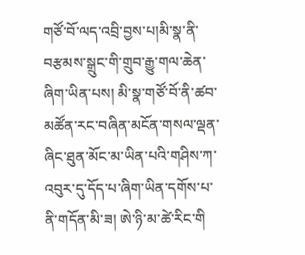གཙོ་བོ་ལད་འབྲི་བྱས་པ།མི་སྣ་ནི་བརྩམས་སྒྲུང་གི་གྲུབ་རྒྱུ་གལ་ཆེན་ཞིག་ཡིན་པས། མི་སྣ་གཙོ་བོ་ནི་ཚབ་མཚོན་རང་བཞིན་མངོན་གསལ་ལྡན་ཞིང་ཐུན་མོང་མ་ཡིན་པའི་གཤིས་ཀ་འབུར་དུ་དོད་པ་ཞིག་ཡིན་དགོས་པ་ནི་གདོན་མི་ཟ། ཨེ་ཉི་མ་ཚེ་རིང་གི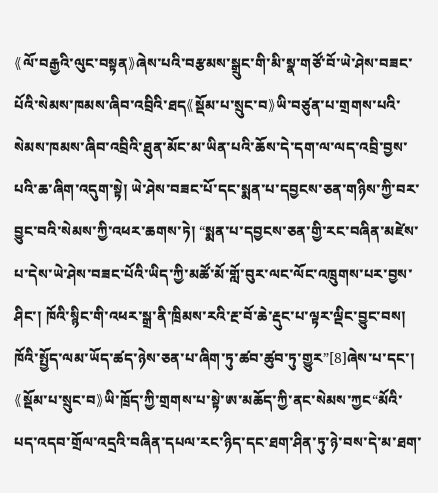《ལོ་བརྒྱའི་ལུང་བསྟན》ཞེས་པའི་བརྩམས་སྒྲུང་གི་མི་སྣ་གཙོ་བོ་ཡེ་ཤེས་བཟང་པོའི་སེམས་ཁམས་ཞིབ་འབྲིའི་ཐད《སྡོམ་པ་སྲུང་བ》ཡི་བཙུན་པ་གྲགས་པའི་སེམས་ཁམས་ཞིབ་འབྲིའི་ཐུན་མོང་མ་ཡིན་པའི་ཆོས་དེ་དག་ལ་ལད་འབྲི་བྱས་པའི་ཆ་ཞིག་འདུག་སྟེ། ཡེ་ཤེས་བཟང་པོ་དང་སྨན་པ་དབྱངས་ཅན་གཉིས་ཀྱི་བར་བྱུང་བའི་སེམས་ཀྱི་འཕར་ཆགས་ཏེ། “སྨན་པ་དབྱངས་ཅན་གྱི་རང་བཞིན་མཛེས་པ་དེས་ཡེ་ཤེས་བཟང་པོའི་ཡིད་ཀྱི་མཚོ་མོ་གློ་བུར་ལང་ལོང་འཁྲུགས་པར་བྱས་ཤིང་། ཁོའི་སྙིང་གི་འཕར་སྒྲ་ནི་ཁྲིམས་རའི་རྔ་བོ་ཆེ་རྡུང་པ་ལྟར་ལྡིང་བྱུང་བས། ཁོའི་སྤྱོད་ལམ་ཡོད་ཚད་ཉེས་ཅན་པ་ཞིག་ཏུ་ཚབ་ཚུབ་ཏུ་གྱུར”[8]ཞེས་པ་དང་།《སྡོམ་པ་སྲུང་བ》ཡི་ཁྲོད་ཀྱི་གྲགས་པ་སྟེ་ཨ་མཆོད་ཀྱི་ནང་སེམས་ཀྱང“མོའི་པད་འདབ་གྲོལ་འདྲའི་བཞིན་དཔལ་རང་ཉིད་དང་ཐག་ཤིན་ཏུ་ཉེ་བས་དེ་མ་ཐག་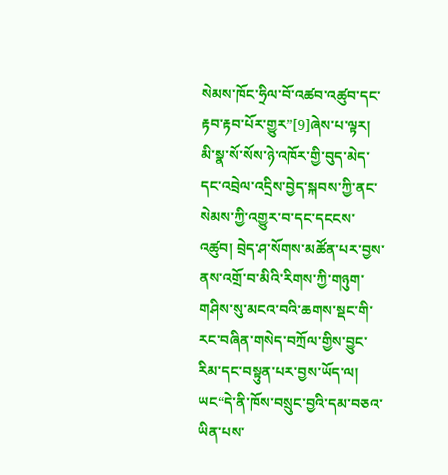སེམས་ཁོང་ཧྲིལ་བོ་འཚབ་འཚུབ་དང་རྟབ་རྟབ་པོར་གྱུར”[9]ཞེས་པ་ལྟར། མི་སྣ་སོ་སོས་ཉེ་འཁོར་གྱི་བུད་མེད་དང་འབྲེལ་འདྲིས་བྱེད་སྐབས་ཀྱི་ནང་སེམས་ཀྱི་འགྱུར་བ་དང་དངངས་འཚུབ། བྲེད་ཤ་སོགས་མཚོན་པར་བྱས་ནས་འགྲོ་བ་མིའི་རིགས་ཀྱི་གཉུག་གཤིས་སུ་མངའ་བའི་ཆགས་སྡང་གི་རང་བཞིན་གསེད་བཀྲོལ་གྱིས་བྱུང་རིམ་དང་བསྟུན་པར་བྱས་ཡོད་ལ། ཡང“དེ་ནི་ཁོས་བསྲུང་བྱའི་དམ་བཅའ་ཡིན་པས་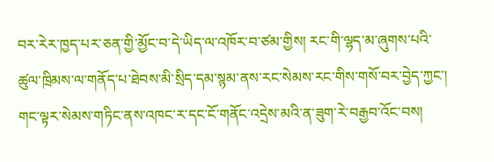བར་རེར་ཁྱད་པར་ཅན་གྱི་མྱོང་བ་དེ་ཡིད་ལ་འཁོར་བ་ཙམ་གྱིས། རང་གི་ལྷད་མ་ཞུགས་པའི་ཚུལ་ཁྲིམས་ལ་གནོད་པ་ཐེབས་མི་སྲིད་དམ་སྙམ་ནས་རང་སེམས་རང་གིས་གསོ་བར་བྱེད་ཀྱང་། གང་ལྟར་སེམས་གཏིང་ནས་འཁང་ར་དང་ངོ་གནོང་འདྲེས་མའི་ན་ཟུག་རེ་བརྒྱབ་འོང་བས།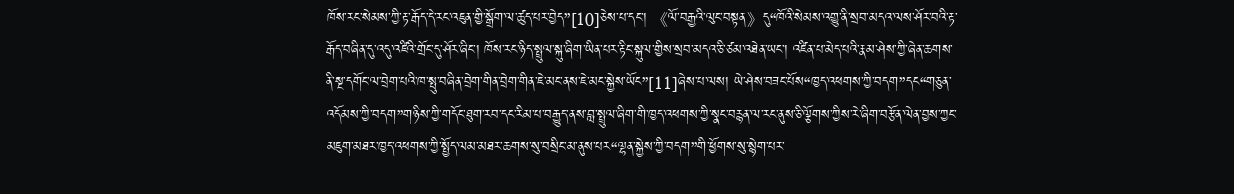ཁོས་རང་སེམས་ཀྱི་རྟ་རྒོད་དེ་རང་འཇུན་གྱི་སྒྲོག་ལ་ཚུད་པར་བྱེད”[10]ཅེས་པ་དང་། 《ལོ་བརྒྱའི་ལུང་བསྟན》དུ“ཁོའི་སེམས་འགྱུ་ནི་སྲབ་མདའ་ལས་ཤོར་བའི་རྟ་རྒོད་བཞིན་དུ་འདུ་འཛིའི་གྲོང་དུ་ཤོར་ཞིང་། ཁོས་རང་ཉིད་སྤྲུལ་སྐུ་ཞིག་ཡིན་པར་རྟིང་སྐུལ་གྱིས་སྲབ་མདའ་ཅི་ཙམ་འཐེན་ཡང་། འཛིན་པ་མེད་པའི་རྣམ་ཤེས་ཀྱི་ཞེན་ཆགས་ནི་སྔ་དགོང་ལ་བྲེག་པའི་ཁ་སྤུ་བཞིན་བྲེག་གིན་བྲེག་གིན་ཇེ་མང་ནས་ཇེ་མང་སྐྱེས་ཡོང”[11]ཞེས་པ་ལས། ཡེ་ཤེས་བཟང་པོས“ཁྱད་འཕགས་ཀྱི་བདག”དང“གཅུན་འདོམས་ཀྱི་བདག”གཉིས་ཀྱི་གདོང་ཐུག་རབ་དང་རིམ་པ་བརྒྱུད་ནས་བླ་སྤྲུལ་ཞིག་གི་ཁྱད་འཕགས་ཀྱི་སྣང་བརྙན་ལ་རང་ནུས་ཅི་ལྕོགས་ཀྱིས་རེ་ཞིག་བརྩོན་ལེན་བྱས་ཀྱང་མཇུག་མཐར་ཁྱད་འཕགས་ཀྱི་སྤྱོད་ལམ་མཐར་ཆགས་སུ་བསྲིང་མ་ནུས་པར“ལྷན་སྐྱེས་ཀྱི་བདག”གི་ཕྱོགས་སུ་སྙེག་པར་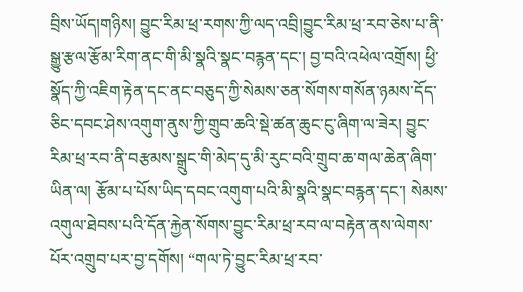བྲིས་ཡོད།གཉིས། བྱུང་རིམ་ཕྲ་རགས་ཀྱི་ལད་འབྲི།བྱུང་རིམ་ཕྲ་རབ་ཅེས་པ་ནི་སྒྱུ་རྩལ་རྩོམ་རིག་ནང་གི་མི་སྣའི་སྣང་བརྙན་དང་། བྱ་བའི་འཕེལ་འགྲོས། ཕྱི་སྣོད་ཀྱི་འཇིག་རྟེན་དང་ནང་བཅུད་ཀྱི་སེམས་ཅན་སོགས་གསོན་ཉམས་དོད་ཅིང་དབང་ཤེས་འགུག་ནུས་ཀྱི་གྲུབ་ཆའི་སྡེ་ཚན་ཆུང་ངུ་ཞིག་ལ་ཟེར། བྱུང་རིམ་ཕྲ་རབ་ནི་བརྩམས་སྒྲུང་གི་མེད་དུ་མི་རུང་བའི་གྲུབ་ཆ་གལ་ཆེན་ཞིག་ཡིན་ལ། རྩོམ་པ་པོས་ཡིད་དབང་འགུག་པའི་མི་སྣའི་སྣང་བརྙན་དང་། སེམས་འགུལ་ཐེབས་པའི་དོན་རྐྱེན་སོགས་བྱུང་རིམ་ཕྲ་རབ་ལ་བརྟེན་ནས་ལེགས་པོར་འགྲུབ་པར་བྱ་དགོས། “གལ་ཏེ་བྱུང་རིམ་ཕྲ་རབ་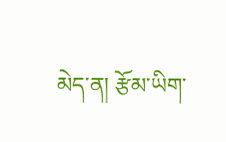མེད་ན། རྩོམ་ཡིག་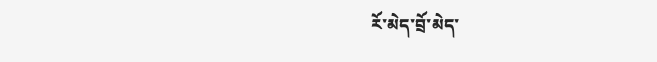རོ་མེད་བྲོ་མེད་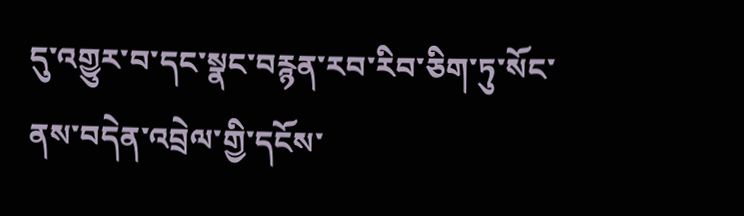དུ་འགྱུར་བ་དང་སྣང་བརྙན་རབ་རིབ་ཅིག་ཏུ་སོང་ནས་བདེན་འབྲེལ་གྱི་དངོས་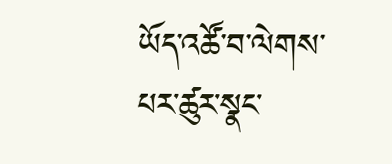ཡོད་འཚོ་བ་ལེགས་པར་ཚུར་སྣང་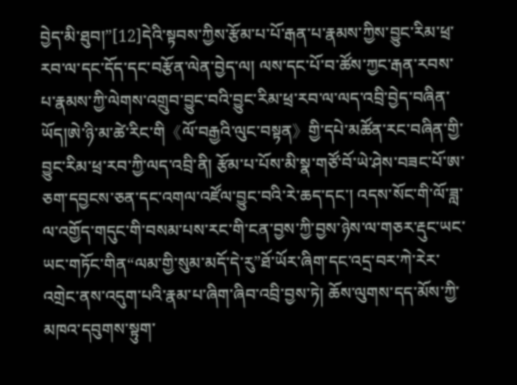བྱེད་མི་ཐུབ།”[12]དེའི་སྟབས་ཀྱིས་རྩོམ་པ་པོ་རྒན་པ་རྣམས་ཀྱིས་བྱུང་རིམ་ཕྲ་རབ་ལ་དང་དོད་དང་བརྩོན་ལེན་བྱེད་ལ། ལས་དང་པོ་བ་ཚོས་ཀྱང་རྒན་རབས་པ་རྣམས་ཀྱི་ལེགས་འགྲུབ་བྱུང་བའི་བྱུང་རིམ་ཕྲ་རབ་ལ་ལད་འབྲི་བྱེད་བཞིན་ཡོད།ཨེ་ཉི་མ་ཚེ་རིང་གི《ལོ་བརྒྱའི་ལུང་བསྟན》གྱི་དཔེ་མཚོན་རང་བཞིན་གྱི་བྱུང་རིམ་ཕྲ་རབ་ཀྱི་ལད་འབྲི་ནི། རྩོམ་པ་པོས་མི་སྣ་གཙོ་བོ་ཡེ་ཤེས་བཟང་པོ་ཨ་ཅག་དབྱངས་ཅན་དང་འགལ་འཛོལ་བྱུང་བའི་རེ་ཆད་དང་། འདས་སོང་གི་ལོ་ཟླ་ལ་འགྱོད་གདུང་གི་བསམ་པས་རང་གི་ངན་བྱས་ཀྱི་བྱས་ཉེས་ལ་གཅར་རྡུང་ཡང་ཡང་གཏོང་གིན“ལམ་གྱི་སུམ་མདོ་དེ་རུ”ཐོ་ཡོར་ཞིག་དང་འདྲ་བར་ཀེ་རེར་འགྲེང་ནས་འདུག་པའི་རྣམ་པ་ཞིག་ཞིབ་འབྲི་བྱས་ཏེ། ཆོས་ལུགས་དད་མོས་ཀྱི་མཁའ་དབུགས་སྟུག་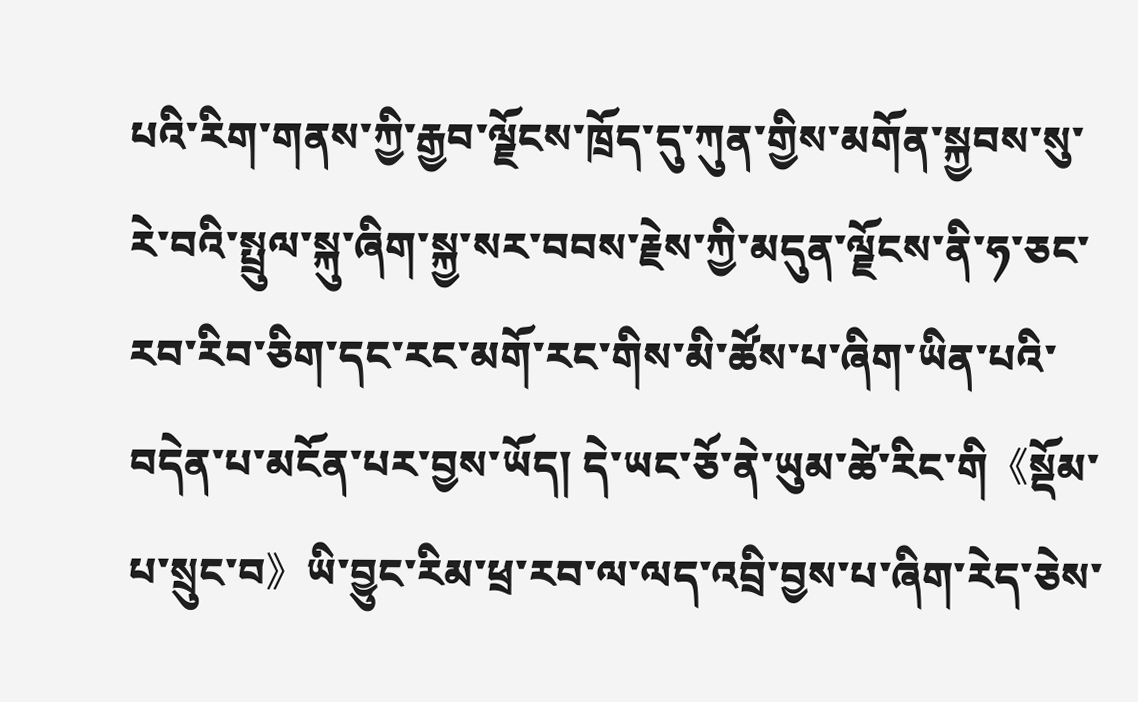པའི་རིག་གནས་ཀྱི་རྒྱབ་ལྗོངས་ཁྲོད་དུ་ཀུན་གྱིས་མགོན་སྐྱབས་སུ་རེ་བའི་སྤྲུལ་སྐུ་ཞིག་སྐྱ་སར་བབས་རྗེས་ཀྱི་མདུན་ལྗོངས་ནི་ཧ་ཅང་རབ་རིབ་ཅིག་དང་རང་མགོ་རང་གིས་མི་ཚོས་པ་ཞིག་ཡིན་པའི་བདེན་པ་མངོན་པར་བྱས་ཡོད། དེ་ཡང་ཅོ་ནེ་ཡུམ་ཚེ་རིང་གི《སྡོམ་པ་སྲུང་བ》ཡི་བྱུང་རིམ་ཕྲ་རབ་ལ་ལད་འབྲི་བྱས་པ་ཞིག་རེད་ཅེས་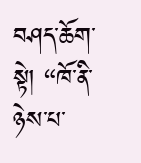བཤད་ཆོག་སྟེ། “ཁོ་ནི་ཉེས་པ་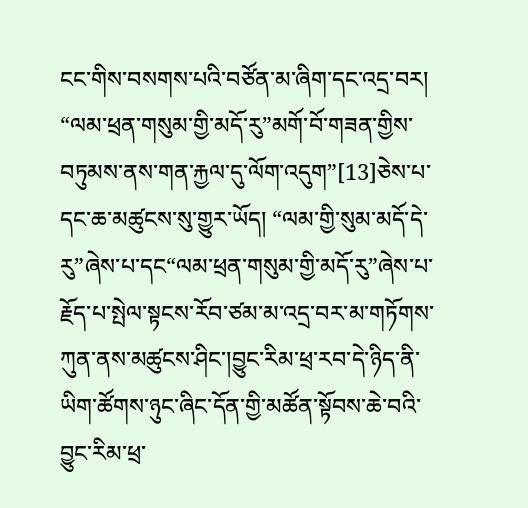ངང་གིས་བསགས་པའི་བཙོན་མ་ཞིག་དང་འདྲ་བར། “ལམ་ཕྲན་གསུམ་གྱི་མདོ་རུ”མགོ་བོ་གཟན་གྱིས་བཏུམས་ནས་གན་རྐྱལ་དུ་ལོག་འདུག”[13]ཅེས་པ་དང་ཆ་མཚུངས་སུ་གྱུར་ཡོད། “ལམ་གྱི་སུམ་མདོ་དེ་རུ”ཞེས་པ་དང“ལམ་ཕྲན་གསུམ་གྱི་མདོ་རུ”ཞེས་པ་རྗོད་པ་སྤེལ་སྟངས་རོབ་ཙམ་མ་འདྲ་བར་མ་གཏོགས་ཀུན་ནས་མཚུངས་ཤིང་།བྱུང་རིམ་ཕྲ་རབ་དེ་ཉིད་ནི་ཡིག་ཚོགས་ཉུང་ཞིང་དོན་གྱི་མཚོན་སྟོབས་ཆེ་བའི་བྱུང་རིམ་ཕྲ་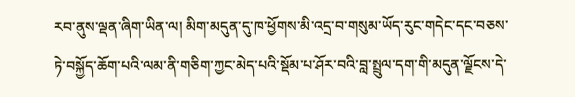རབ་ནུས་ལྡན་ཞིག་ཡིན་ལ། མིག་མདུན་དུ་ཁ་ཕྱོགས་མི་འདྲ་བ་གསུམ་ཡོད་རུང་གདེང་དང་བཅས་ཏེ་བསྐྱོད་ཆོག་པའི་ལམ་ནི་གཅིག་ཀྱང་མེད་པའི་སྡོམ་པ་ཤོར་བའི་བླ་སྤྲུལ་དག་གི་མདུན་ལྗོངས་དེ་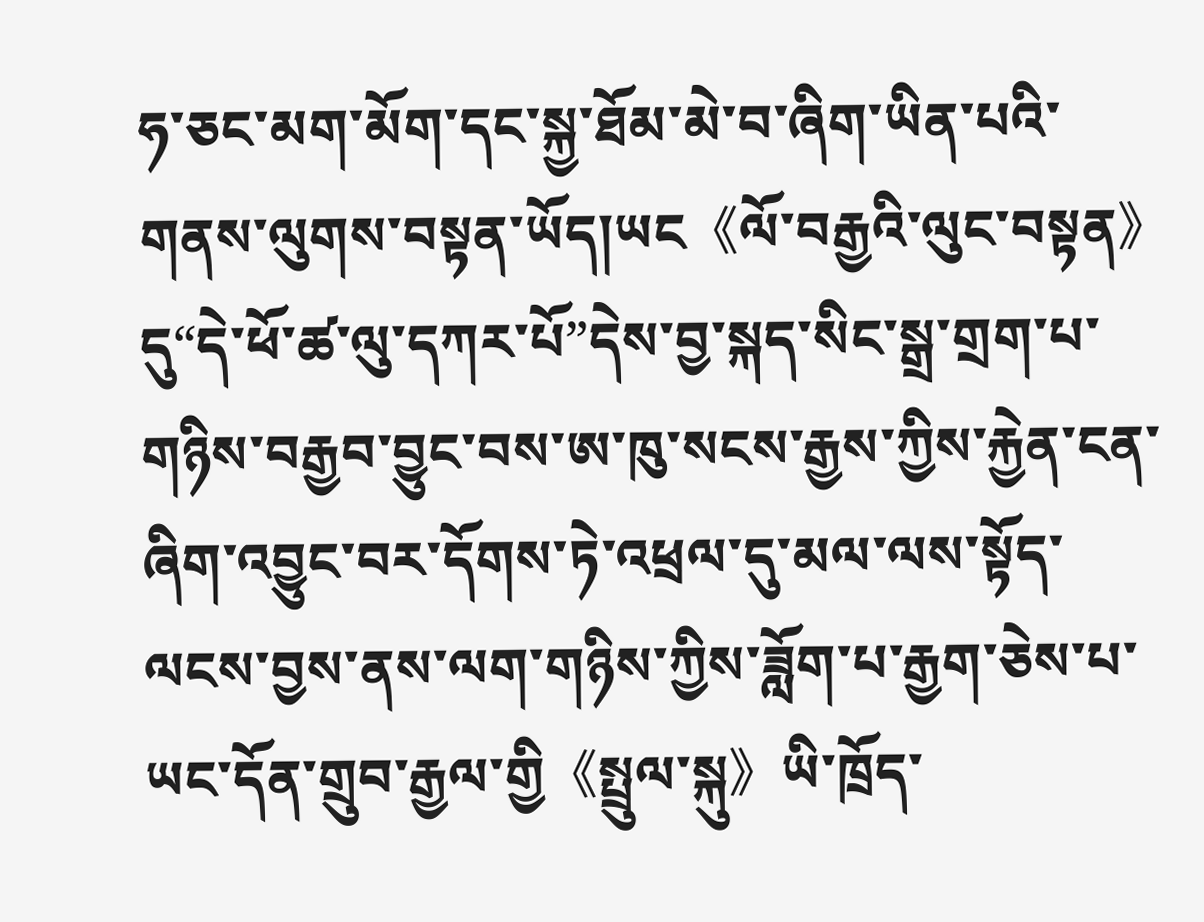ཧ་ཅང་མག་མོག་དང་སྐྱ་ཐོམ་མེ་བ་ཞིག་ཡིན་པའི་གནས་ལུགས་བསྟན་ཡོད།ཡང《ལོ་བརྒྱའི་ལུང་བསྟན》དུ“དེ་ཕོ་ཚ་ལུ་དཀར་པོ”དེས་བྱ་སྐད་སིང་སྒྲ་གྲག་པ་གཉིས་བརྒྱབ་བྱུང་བས་ཨ་ཁུ་སངས་རྒྱས་ཀྱིས་རྐྱེན་ངན་ཞིག་འབྱུང་བར་དོགས་ཏེ་འཕྲལ་དུ་མལ་ལས་སྟོད་ལངས་བྱས་ནས་ལག་གཉིས་ཀྱིས་ཟློག་པ་རྒྱག་ཅེས་པ་ཡང་དོན་གྲུབ་རྒྱལ་གྱི《སྤྲུལ་སྐུ》ཡི་ཁྲོད་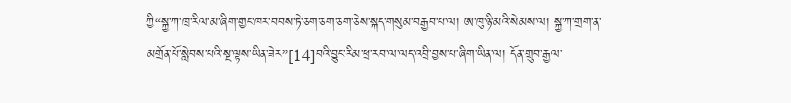ཀྱི“སྐྱ་ཀ་ཁྲ་རིལ་མ་ཞིག་གྱང་ཁར་བབས་ཏེ་ཅག་ཅག་ཅག་ཅེས་སྐད་གསུམ་བརྒྱབ་པ་ལ། ཨ་ཁུ་ཉི་མའི་སེམས་ལ། སྐྱ་ཀ་གྲག་ན་མགྲོན་པོ་སླེབས་པའི་སྔ་ལྟས་ཡིན་ཟེར”[14]བའི་བྱུང་རིམ་ཕྲ་རབ་ལ་ལད་འབྲི་བྱས་པ་ཞིག་ཡིན་ལ། དོན་གྲུབ་རྒྱལ་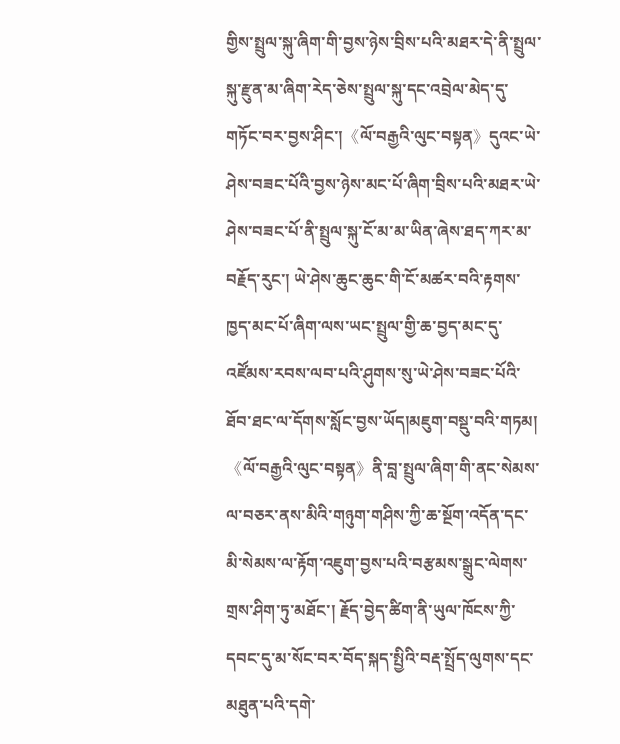གྱིས་སྤྲུལ་སྐུ་ཞིག་གི་བྱས་ཉེས་བྲིས་པའི་མཐར་དེ་ནི་སྤྲུལ་སྐུ་རྫུན་མ་ཞིག་རེད་ཅེས་སྤྲུལ་སྐུ་དང་འབྲེལ་མེད་དུ་གཏོང་བར་བྱས་ཤིང་།《ལོ་བརྒྱའི་ལུང་བསྟན》དུའང་ཡེ་ཤེས་བཟང་པོའི་བྱས་ཉེས་མང་པོ་ཞིག་བྲིས་པའི་མཐར་ཡེ་ཤེས་བཟང་པོ་ནི་སྤྲུལ་སྐུ་ངོ་མ་མ་ཡིན་ཞེས་ཐད་ཀར་མ་བརྗོད་རུང་། ཡེ་ཤེས་ཆུང་ཆུང་གི་ངོ་མཚར་བའི་རྟགས་ཁྱད་མང་པོ་ཞིག་ལས་ཡང་སྤྲུལ་གྱི་ཆ་བྱད་མང་དུ་འཛོམས་རབས་ལབ་པའི་ཤུགས་སུ་ཡེ་ཤེས་བཟང་པོའི་ཐོབ་ཐང་ལ་དོགས་སློང་བྱས་ཡོད།མཇུག་བསྡུ་བའི་གཏམ།
《ལོ་བརྒྱའི་ལུང་བསྟན》ནི་བླ་སྤྲུལ་ཞིག་གི་ནང་སེམས་ལ་བཅར་ནས་མིའི་གཉུག་གཤིས་ཀྱི་ཆ་སྔོག་འདོན་དང་མི་སེམས་ལ་རྟོག་འཇུག་བྱས་པའི་བརྩམས་སྒྲུང་ལེགས་གྲས་ཤིག་ཏུ་མཐོང་། རྗོད་བྱེད་ཚིག་ནི་ཡུལ་ཁོངས་ཀྱི་དབང་དུ་མ་སོང་བར་བོད་སྐད་སྤྱིའི་བརྡ་སྤྲོད་ལུགས་དང་མཐུན་པའི་དགེ་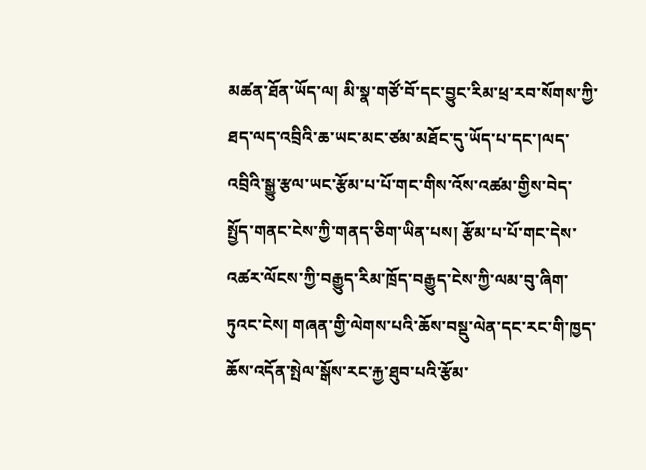མཚན་ཐོན་ཡོད་ལ། མི་སྣ་གཙོ་བོ་དང་བྱུང་རིམ་ཕྲ་རབ་སོགས་ཀྱི་ཐད་ལད་འབྲིའི་ཆ་ཡང་མང་ཙམ་མཐོང་དུ་ཡོད་པ་དང་།ལད་འབྲིའི་སྒྱུ་རྩལ་ཡང་རྩོམ་པ་པོ་གང་གིས་འོས་འཚམ་གྱིས་བེད་སྤྱོད་གནང་ངེས་ཀྱི་གནད་ཅིག་ཡིན་པས། རྩོམ་པ་པོ་གང་དེས་འཚར་ལོངས་ཀྱི་བརྒྱུད་རིམ་ཁྲོད་བརྒྱུད་ངེས་ཀྱི་ལམ་བུ་ཞིག་ཏུའང་ངེས། གཞན་གྱི་ལེགས་པའི་ཆོས་བསྡུ་ལེན་དང་རང་གི་ཁྱད་ཆོས་འདོན་སྤེལ་སྒོས་རང་རྐྱ་ཐུབ་པའི་རྩོམ་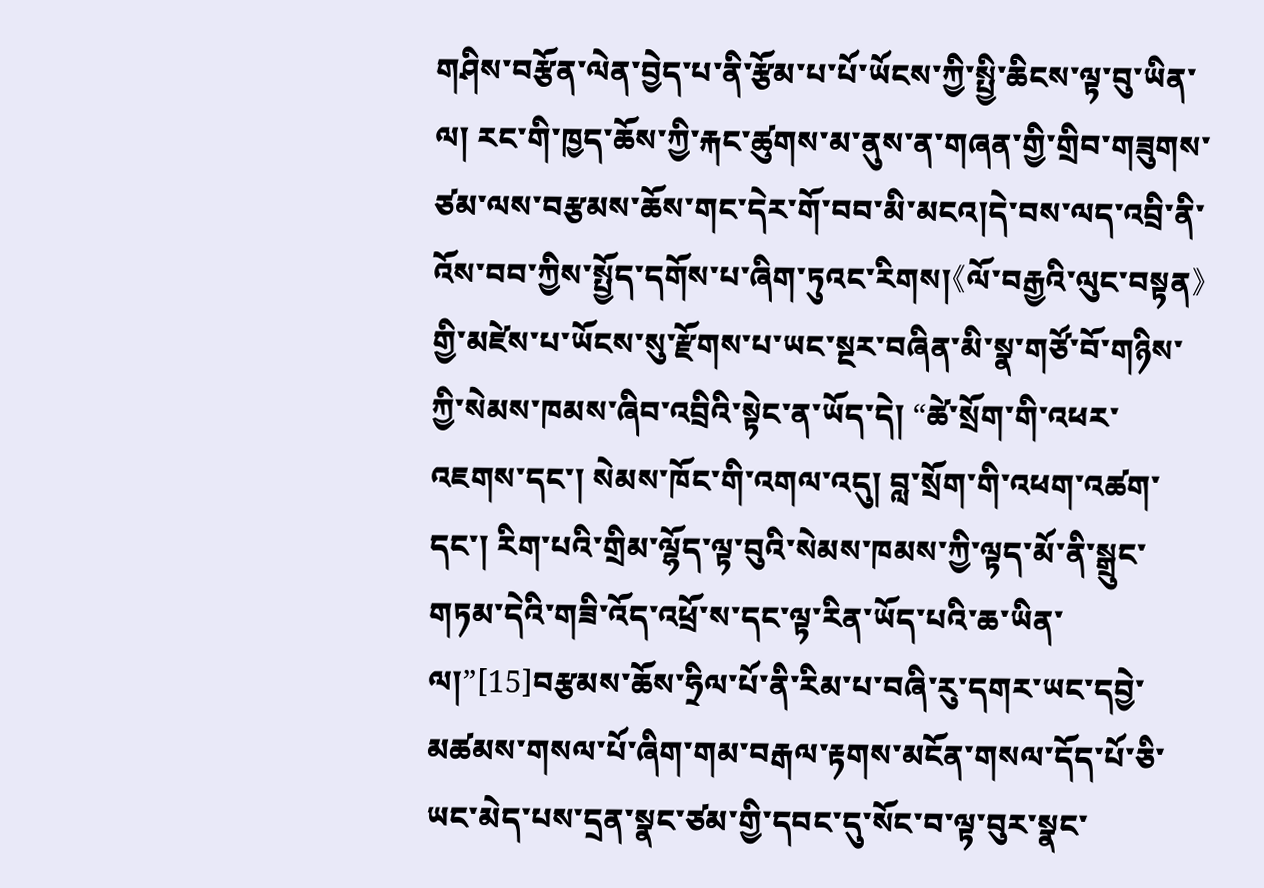གཤིས་བརྩོན་ལེན་བྱེད་པ་ནི་རྩོམ་པ་པོ་ཡོངས་ཀྱི་སྤྱི་ཆིངས་ལྟ་བུ་ཡིན་ལ། རང་གི་ཁྱད་ཆོས་ཀྱི་རྐང་ཚུགས་མ་ནུས་ན་གཞན་གྱི་གྲིབ་གཟུགས་ཙམ་ལས་བརྩམས་ཆོས་གང་དེར་གོ་བབ་མི་མངའ།དེ་བས་ལད་འབྲི་ནི་འོས་བབ་ཀྱིས་སྤྱོད་དགོས་པ་ཞིག་ཏུའང་རིགས།《ལོ་བརྒྱའི་ལུང་བསྟན》གྱི་མཛེས་པ་ཡོངས་སུ་རྫོགས་པ་ཡང་སྔར་བཞིན་མི་སྣ་གཙོ་བོ་གཉིས་ཀྱི་སེམས་ཁམས་ཞིབ་འབྲིའི་སྟེང་ན་ཡོད་དེ། “ཚེ་སྲོག་གི་འཕར་འཇགས་དང་། སེམས་ཁོང་གི་འགལ་འདུ། བླ་སྲོག་གི་འཕག་འཚག་དང་། རིག་པའི་གྲིམ་ལྷོད་ལྟ་བུའི་སེམས་ཁམས་ཀྱི་ལྟད་མོ་ནི་སྒྲུང་གཏམ་དེའི་གཟི་འོད་འཕྲོ་ས་དང་ལྟ་རིན་ཡོད་པའི་ཆ་ཡིན་ལ།”[15]བརྩམས་ཆོས་ཧྲིལ་པོ་ནི་རིམ་པ་བཞི་རུ་དགར་ཡང་དབྱེ་མཚམས་གསལ་པོ་ཞིག་གམ་བརྒལ་རྟགས་མངོན་གསལ་དོད་པོ་ཅི་ཡང་མེད་པས་དྲན་སྣང་ཙམ་གྱི་དབང་དུ་སོང་བ་ལྟ་བུར་སྣང་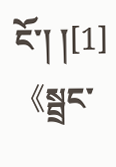ངོ་། །[1]《སྦྲང་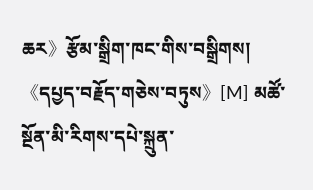ཆར》རྩོམ་སྒྲིག་ཁང་གིས་བསྒྲིགས། 《དཔྱད་བརྗོད་གཅེས་བཏུས》[M] མཚོ་སྔོན་མི་རིགས་དཔེ་སྐྲུན་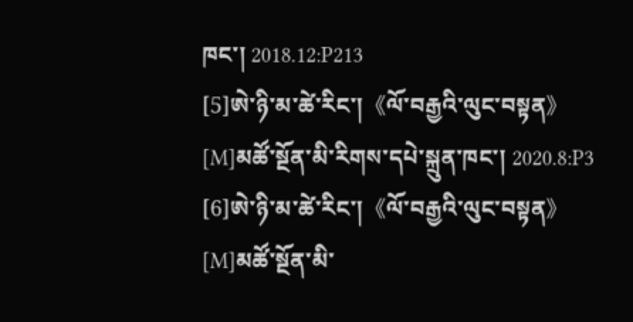ཁང་། 2018.12:P213
[5]ཨེ་ཉི་མ་ཚེ་རིང་།《ལོ་བརྒྱའི་ལུང་བསྟན》[M]མཚོ་སྔོན་མི་རིགས་དཔེ་སྐྲུན་ཁང་། 2020.8:P3
[6]ཨེ་ཉི་མ་ཚེ་རིང་།《ལོ་བརྒྱའི་ལུང་བསྟན》[M]མཚོ་སྔོན་མི་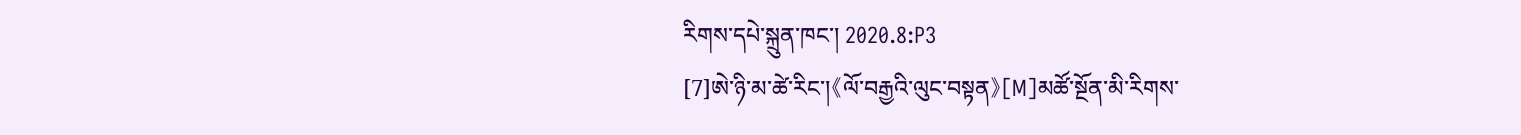རིགས་དཔེ་སྐྲུན་ཁང་། 2020.8:P3
[7]ཨེ་ཉི་མ་ཚེ་རིང་།《ལོ་བརྒྱའི་ལུང་བསྟན》[M]མཚོ་སྔོན་མི་རིགས་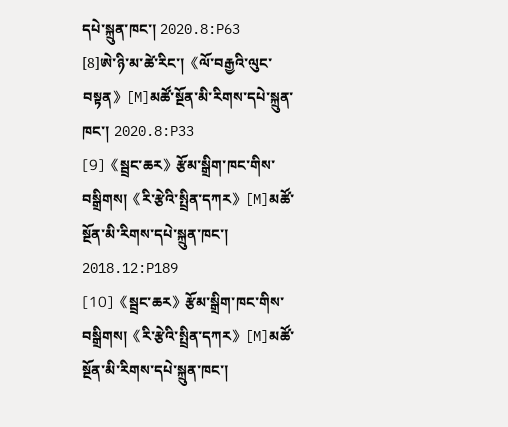དཔེ་སྐྲུན་ཁང་། 2020.8:P63
[8]ཨེ་ཉི་མ་ཚེ་རིང་།《ལོ་བརྒྱའི་ལུང་བསྟན》[M]མཚོ་སྔོན་མི་རིགས་དཔེ་སྐྲུན་ཁང་། 2020.8:P33
[9]《སྦྲང་ཆར》རྩོམ་སྒྲིག་ཁང་གིས་བསྒྲིགས།《རི་རྩེའི་སྤྲིན་དཀར》[M]མཚོ་སྔོན་མི་རིགས་དཔེ་སྐྲུན་ཁང་། 2018.12:P189
[10]《སྦྲང་ཆར》རྩོམ་སྒྲིག་ཁང་གིས་བསྒྲིགས།《རི་རྩེའི་སྤྲིན་དཀར》[M]མཚོ་སྔོན་མི་རིགས་དཔེ་སྐྲུན་ཁང་།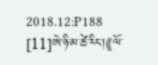2018.12:P188
[11]ཨེ་ཉི་མ་ཚེ་རིང་།《ལོ་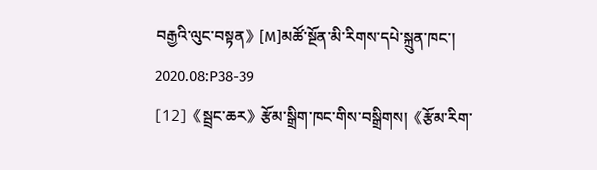བརྒྱའི་ལུང་བསྟན》[M]མཚོ་སྔོན་མི་རིགས་དཔེ་སྐྲུན་ཁང་། 2020.08:P38-39
[12]《སྦྲང་ཆར》རྩོམ་སྒྲིག་ཁང་གིས་བསྒྲིགས།《རྩོམ་རིག་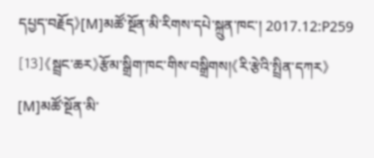དཔྱད་བརྗོད》[M]མཚོ་སྔོན་མི་རིགས་དཔེ་སྐྲུན་ཁང་། 2017.12:P259
[13]《སྦྲང་ཆར》རྩོམ་སྒྲིག་ཁང་གིས་བསྒྲིགས།《རི་རྩེའི་སྤྲིན་དཀར》[M]མཚོ་སྔོན་མི་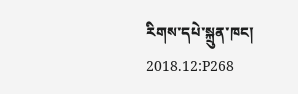རིགས་དཔེ་སྐྲུན་ཁང། 2018.12:P268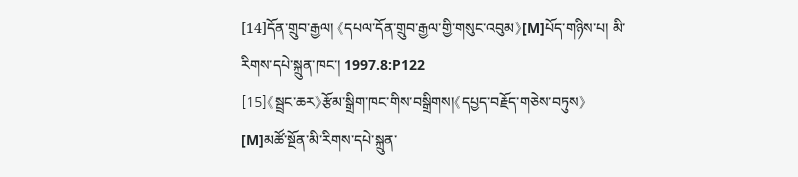[14]དོན་གྲུབ་རྒྱལ། 《དཔལ་དོན་གྲུབ་རྒྱལ་གྱི་གསུང་འབུམ》[M]པོད་གཉིས་པ། མི་རིགས་དཔེ་སྐྲུན་ཁང་། 1997.8:P122
[15]《སྦྲང་ཆར》རྩོམ་སྒྲིག་ཁང་གིས་བསྒྲིགས།《དཔྱད་བརྗོད་གཅེས་བཏུས》[M]མཚོ་སྔོན་མི་རིགས་དཔེ་སྐྲུན་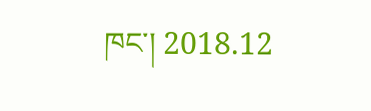ཁང་། 2018.12